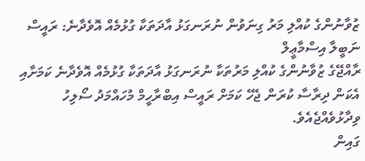ޒުވާނުންގެ ކުއްލި މަރު ގިނަވުން ނުރަނގަޅު އާދަތަކާ ގުޅުމެއް އޮވެދާނެ: ރައީސް
ނަބީލާ އިސްމާޢީލް
ރާއްޖޭގެ ޒުވާނުންގެ ކުއްލި މަރުތަކާ ނުރަނގަޅު އާދަތަކާ ގުޅުމެއް އޮވެދާނެ ކަމަށާއި އެކަން ދިރާސާ ކުރަން ޖެހޭ ކަމަށް ރައީސް އިބްރާހީމް މުހައްމަދު ސޯލިހު ވިދާޅުވެއްޖެއެވެ.
ގައިން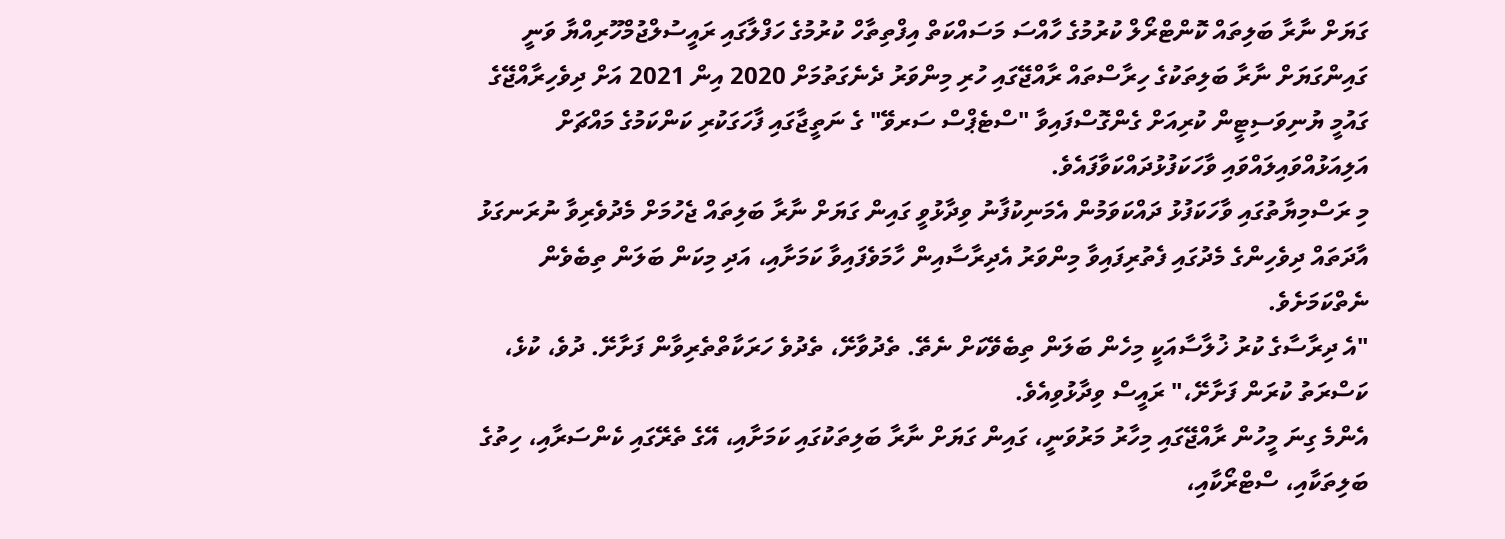ގަޔަށް ނާރާ ބަލިތައް ކޮންޓްރޯލް ކުރުމުގެ ހާއްސަ މަސައްކަތް އިފްތިތާހް ކުރުމުގެ ހަފްލާގައި ރައީސުލްޖުމްހޫރިއްޔާ ވަނީ ގައިންގަޔަށް ނާރާ ބަލިތަކުގެ ހިރާސްތައް ރާއްޖޭގައި ހުރި މިންވަރު ދެނެގަތުމަށް 2020 އިން 2021 އަށް ދިވެހިރާއްޖޭގެ ގައުމީ ޔުނިވަސިޓީން ކުރިއަށް ގެންގޮސްފައިވާ "ސްޓެޕްސް ސަރވޭ" ގެ ނަތީޖާގައި ފާހަގަކުރި ކަންކަމުގެ މައްޗަށް އަލިއަޅުއްވައިލައްވައި ވާހަކަފުޅުދައްކަވާފައެވެ.
މި ރަސްމިޔާތުގައި ވާހަކަފުޅު ދައްކަވަމުން އެމަނިކުފާނު ވިދާޅުވީ ގައިން ގަޔަށް ނާރާ ބަލިތައް ޖެހުމަށް މެދުވެރިވާ ނުރަނގަޅު އާދަތައް ދިވެހިންގެ މެދުގައި ފެތުރިފައިވާ މިންވަރު އެދިރާސާއިން ހާމަވެފައިވާ ކަމަށާއި، އަދި މިކަން ބަލަން ތިބެވެން ނެތްކަމަށެވެ.
"އެ ދިރާސާގެ ކުރު ޚުލާސާއަކީ މިހެން ބަލަން ތިބެވޭކަށް ނެތޭ. ތެދުވާށޭ، ތެދުވެ ހަރަކާތްތެރިވާން ފަށާށޭ. ދުވެ، ކުޅެ، ކަސްރަތު ކުރަން ފަށާށޭ،" ރައީސް ވިދާޅުވިއެވެ.
އެންމެ ގިނަ މީހުން ރާއްޖޭގައި މިހާރު މަރުވަނީ، ގައިން ގަޔަށް ނާރާ ބަލިތަކުގައި ކަމަށާއި، އޭގެ ތެރޭގައި ކެންސަރާއި، ހިތުގެ ބަލިތަކާއި، ސްޓްރޯކާއި،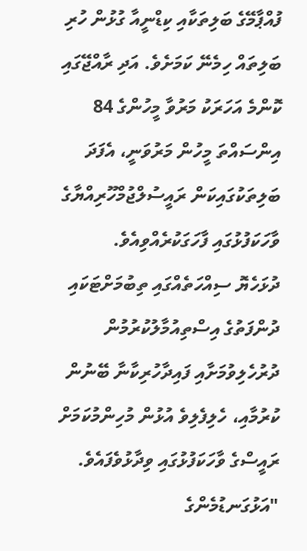ފުއްޕާމޭގެ ބަލިތަކާއި ކިޑްނީއާ ގުޅުން ހުރި ބަލިތައް ހިމެނޭ ކަމަށެވެ. އަދި ރާއްޖޭގައި ކޮންމެ އަހަރަކު މަރުވާ މީހުންގެ 84 އިންސައްތަ މީހުން މަރުވަނީ، އެފަދަ ބަލިތަކުގައިކަން ރައީސުލްޖުމްހޫރިއްޔާގެ ވާހަކަފުޅުގައި ފާހަގަކުރެއްވިއެވެ.
ދުޅަހެޔޮ ސިއްހަތެއްގައި ތިބުމަށްޓަކައި ދުންފަތުގެ އިސްތިއުމާލުކުރުމުން ދުރުހެލިވުމަށާއި ފައިދާހުރިކާނާ ބޭނުން ކުރުމާއި، ހެލިފެލިވެ އުޅުން މުހިންމުކަމަށް ރައީސްގެ ވާހަކަފުޅުގައި ވިދާޅުވެފައެވެ.
"އަޅުގަނޑުމެންގެ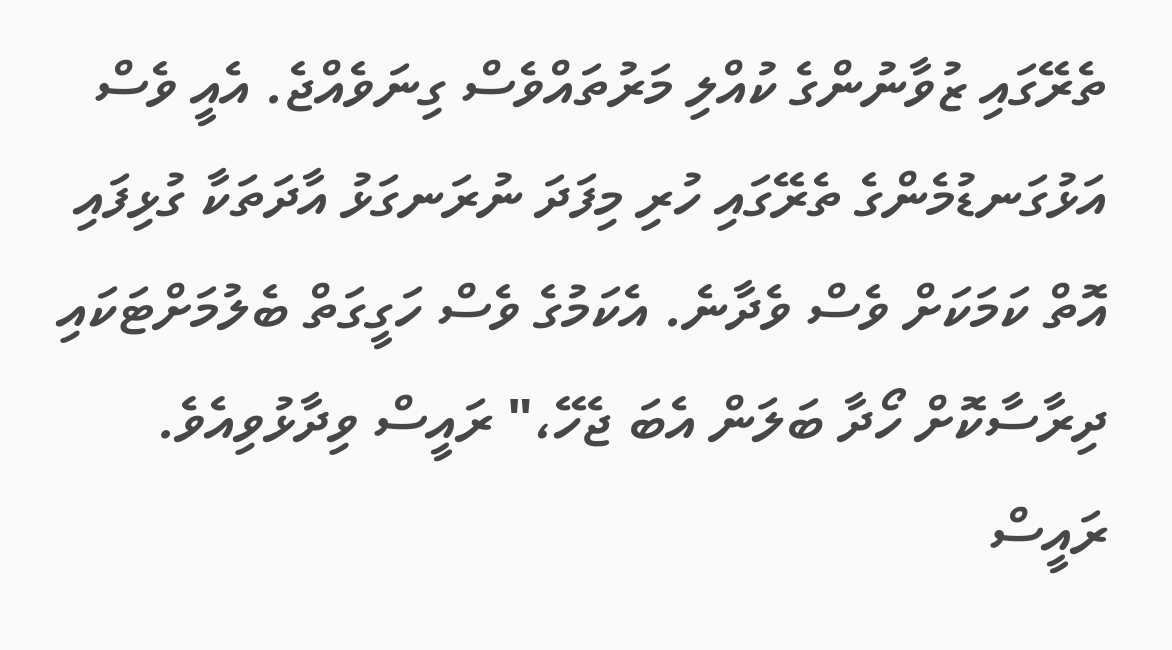ތެރޭގައި ޒުވާނުންގެ ކުއްލި މަރުތައްވެސް ގިނަވެއްޖެ. އެއީ ވެސް އަޅުގަނޑުމެންގެ ތެރޭގައި ހުރި މިފަދަ ނުރަނގަޅު އާދަތަކާ ގުޅިފައި އޮތް ކަމަކަށް ވެސް ވެދާނެ. އެކަމުގެ ވެސް ހަގީގަތް ބެލުމަށްޓަކައި ދިރާސާކޮށް ހޯދާ ބަލަން އެބަ ޖެހޭ،" ރައީސް ވިދާޅުވިއެވެ.
ރައީސް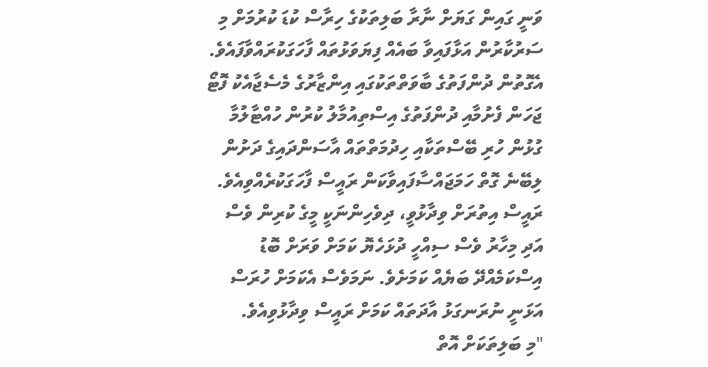ވަނީ ގައިން ގަޔަށް ނާރާ ބަލިތަކުގެ ހިރާސް ކުޑަ ކުރުމަށް މި ސަރުކާރުން އަޅާފައިވާ ބައެއް ފިޔަވަޅުތައް ފާހަގަކުރައްވާފައެވެ. އެގޮތުން ދުންފަތުގެ ބާވަތްތަކުގައި އިންޒާރުގެ މެސެޖާއެކު ފޮޓޯ ޖަހަން ފެށުމާއި ދުންފަތުގެ އިސްތިއުމާލު ކުރުން ހުއްޓާލުމާ ގުޅުން ހުރި ބޭސްތަކާއި ހިދުމަތްތައް އާސަންދައިގެ ދަށުން ލިބޭނެ ގޮތް ހަމަޖައްސާފައިވާކަން ރައީސް ފާހަގަކުރެއްވިއެވެ.
ރައީސް އިތުރަށް ވިދާޅުވީ، ދިވެހިންނަކީ މީގެ ކުރިން ވެސް އަދި މިހާރު ވެސް ސިއްހީ ދުޅަހެޔޮ ކަމަށް ވަރަށް ބޮޑު އިސްކަމެއްދޭ ބަޔެއް ކަމަށެވެ. ނަމަވެސް އެކަމަށް ހުރަސް އަޅަނީ ނުރަނގަޅު އާދަތައް ކަމަށް ރައީސް ވިދާޅުވިއެވެ.
"މި ބަލިތަކަށް އޮތް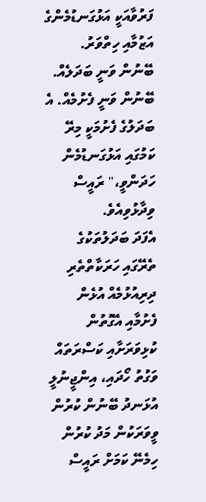ފަރުވާއަކީ އަޅުގަނޑުމެންގެ އަޒުމާއި ހިތްވަރު. ބޭނުން ވަނީ ބަދަލެއް. ބޭނުން ވަނީ ފެށުމެއް. އެ ބަދަލުގެ ފެށުމަކީ މިރޭ ކަމުގައި އަޅުގަނޑުމެން ހަދަންވީ،" ރައީސް ވިދާޅުވިއެވެ.
އެފަދަ ބަދަލުތަކުގެ ތެރޭގައި ހަރަކާތްތެރި ދިރިއުޅުމެއް އުޅެން ފެށުމާއި އެގޮތުން ކުޅިވަރަށާއި ކަސްރަތައް ވަގުތު ހޯދައި، އިންޖީނުލީ އުޅަނދު ބޭނުން ކުރުން ވީވަރަކުން މަދު ކުރުން ހިމެނޭ ކަމަށް ރައީސް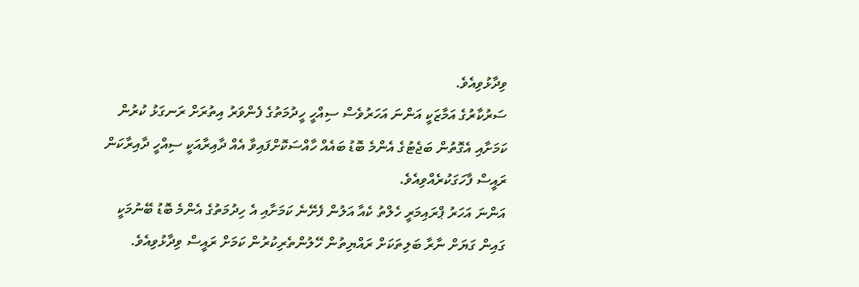ވިދާޅުވިއެވެ.
ސަރުކާރުގެ އަމާޒަކީ އަންނަ އަހަރުވެސް ސިއްހީ ހީދުމަތުގެ ފެންވަރު އިތުރަށް ރަނގަޅު ކުރުން ކަމަށާއި އެގޮތުން ބަޖެޓުގެ އެންމެ ބޮޑު ބައެއް ހާއްސަކޮށްފައިވާ އެއް ދާއިރާއަކީ ސިއްހީ ދާއިރާކަން ރައީސް ފާހަގަކުރެއްވިއެވެ.
އަންނަ އަހަރު ޕްރައިމަރީ ހެލްތު ކެއާ އަލުން ފެށޭނެ ކަމަށާއި އެ ހިދުމަތުގެ އެންމެ ބޮޑު ބޭނުމަކީ ގައިން ގަޔަށް ނާރާ ބަލިތަކަށް ރައްޔިތުން ހޭލުންތެރިކުރުން ކަމަށް ރައީސް ވިދާޅުވިއެވެ.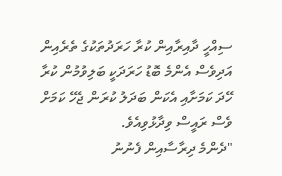ސިއްހީ ދާއިރާއިން ކުރާ ހަރަދުތަކުގެ ތެރެއިން އަދިވެސް އެންމެ ބޮޑު ހަރަދަކީ ބަލިވުމުން ކުރާ ހޭދަ ކަމަށާއި އެކަން ބަދަލު ކުރަން ޖެހޭ ކަމަށް ވެސް ރައީސް ވިދާޅުވިއެވެ.
"ދެންމެ ދިރާސާއިން ފެނުނު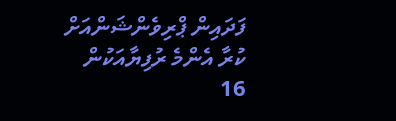ފަދައިން ޕްރިވެންޝަންއަށް ކުރާ އެންމެ ރުފިޔާއަކުން 16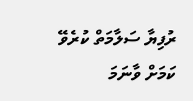ރުފިޔާ ސަލާމަތް ކުރެވޭ ކަމަށް ވާނަމަ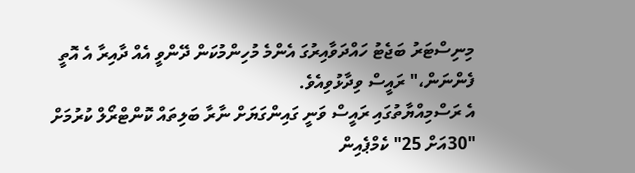މިނިސްޓަރު ބަޖެޓު ހައްދަވާއިރުގަ އެންމެ މުހިންމުކަން ދޭންވީ އެއް ދާއިރާ އެ އޮތީ ފެންނަން،" ރައީސް ވިދާޅުވިއެވެ.
އެ ރަސްމިއްޔާތުގައި ރައީސް ވަނީ ގައިންގަޔަށް ނާރާ ބަލިތައް ކޮންޓްރޯލް ކުރުމަށް "30އަށް 25" ކެމްޕެއިން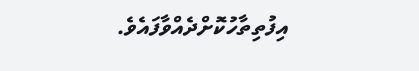އިފުތިތާހުކޮށްދެއްވާފައެވެ.